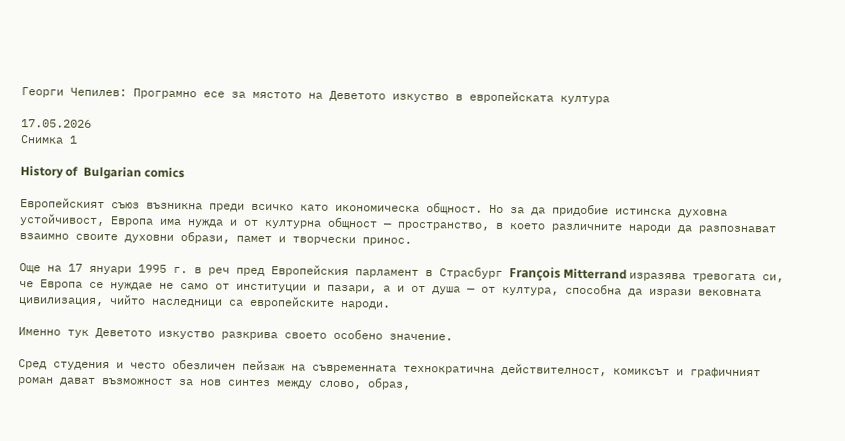Георги Чепилев: Програмно есе за мястото на Деветото изкуство в европейската култура

17.05.2026
Снимка 1

History of  Bulgarian comics

Европейският съюз възникна преди всичко като икономическа общност. Но за да придобие истинска духовна устойчивост, Европа има нужда и от културна общност — пространство, в което различните народи да разпознават взаимно своите духовни образи, памет и творчески принос.

Още на 17 януари 1995 г. в реч пред Европейския парламент в Страсбург François Mitterrand изразява тревогата си, че Европа се нуждае не само от институции и пазари, а и от душа — от култура, способна да изрази вековната цивилизация, чийто наследници са европейските народи.

Именно тук Деветото изкуство разкрива своето особено значение.

Сред студения и често обезличен пейзаж на съвременната технократична действителност, комиксът и графичният роман дават възможност за нов синтез между слово, образ,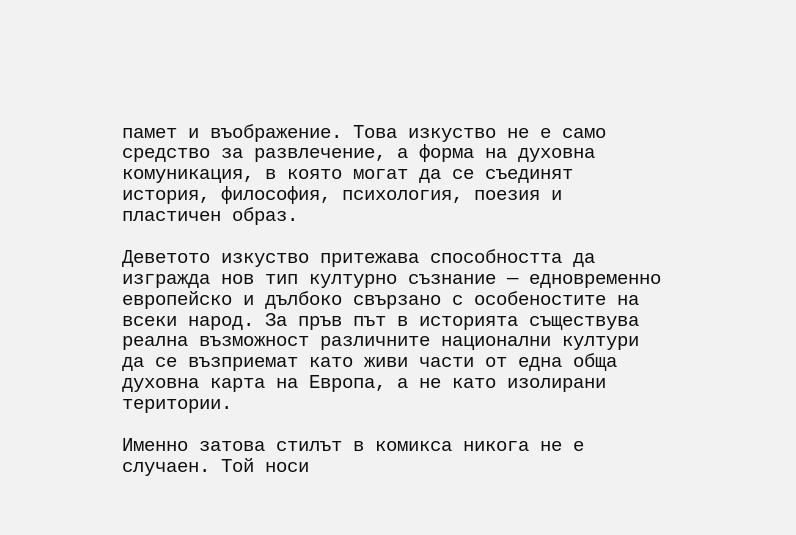памет и въображение. Това изкуство не е само средство за развлечение, а форма на духовна комуникация, в която могат да се съединят история, философия, психология, поезия и пластичен образ.

Деветото изкуство притежава способността да изгражда нов тип културно съзнание — едновременно европейско и дълбоко свързано с особеностите на всеки народ. За пръв път в историята съществува реална възможност различните национални култури да се възприемат като живи части от една обща духовна карта на Европа, а не като изолирани територии.

Именно затова стилът в комикса никога не е случаен. Той носи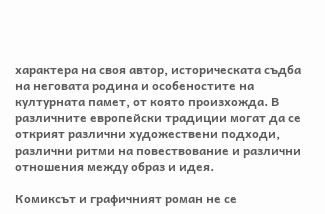характера на своя автор, историческата съдба на неговата родина и особеностите на културната памет, от която произхожда. В различните европейски традиции могат да се открият различни художествени подходи, различни ритми на повествование и различни отношения между образ и идея.

Комиксът и графичният роман не се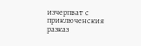изчерпват с приключенския разказ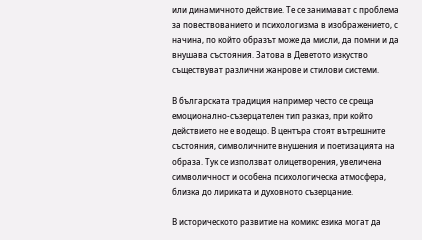или динамичното действие. Те се занимават с проблема за повествованието и психологизма в изображението, с начина, по който образът може да мисли, да помни и да внушава състояния. Затова в Деветото изкуство съществуват различни жанрове и стилови системи.

В българската традиция например често се среща емоционално-съзерцателен тип разказ, при който действието не е водещо. В центъра стоят вътрешните състояния, символичните внушения и поетизацията на образа. Тук се използват олицетворения, увеличена символичност и особена психологическа атмосфера, близка до лириката и духовното съзерцание.

В историческото развитие на комикс езика могат да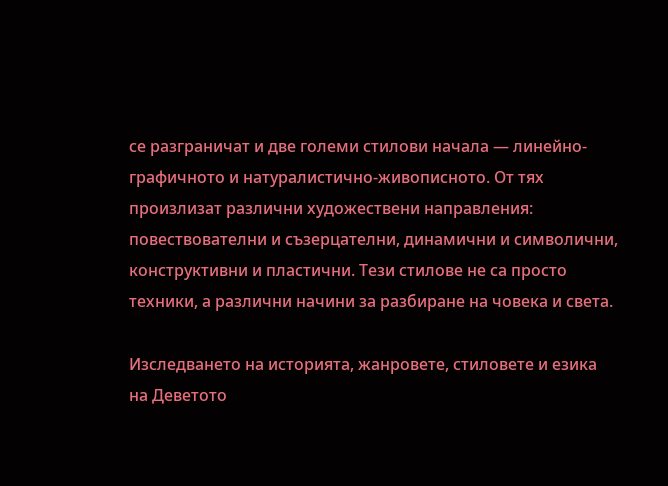се разграничат и две големи стилови начала — линейно-графичното и натуралистично-живописното. От тях произлизат различни художествени направления: повествователни и съзерцателни, динамични и символични, конструктивни и пластични. Тези стилове не са просто техники, а различни начини за разбиране на човека и света.

Изследването на историята, жанровете, стиловете и езика на Деветото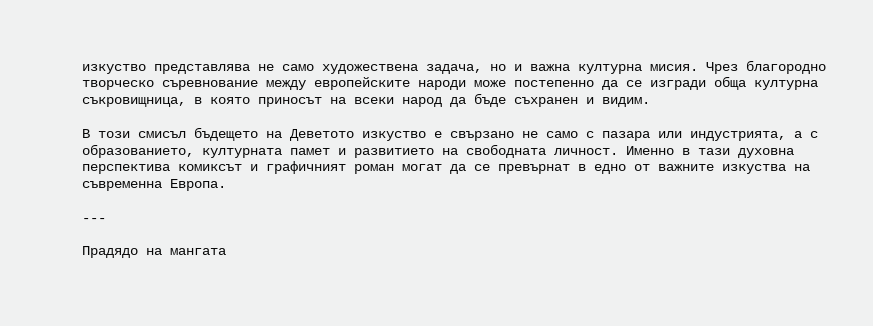изкуство представлява не само художествена задача, но и важна културна мисия. Чрез благородно творческо съревнование между европейските народи може постепенно да се изгради обща културна съкровищница, в която приносът на всеки народ да бъде съхранен и видим.

В този смисъл бъдещето на Деветото изкуство е свързано не само с пазара или индустрията, а с образованието, културната памет и развитието на свободната личност. Именно в тази духовна перспектива комиксът и графичният роман могат да се превърнат в едно от важните изкуства на съвременна Европа.

---

Прадядо на мангата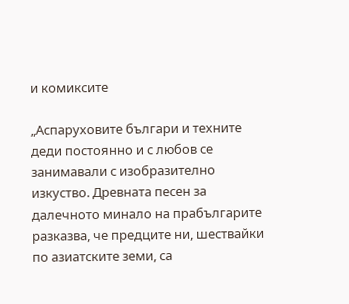и комиксите

„Аспаруховите българи и техните деди постоянно и с любов се занимавали с изобразително изкуство. Древната песен за далечното минало на прабългарите разказва, че предците ни, шествайки по азиатските земи, са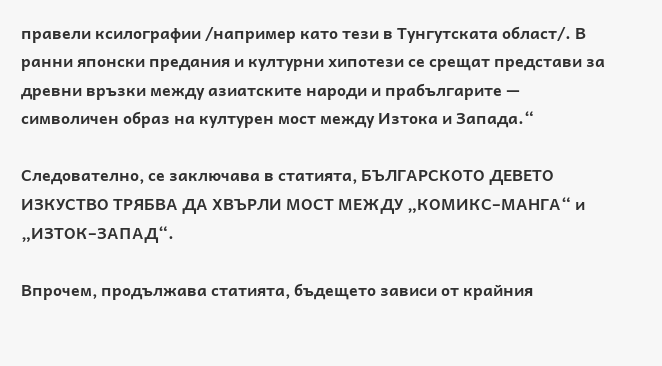правели ксилографии /например като тези в Тунгутската област/. В ранни японски предания и културни хипотези се срещат представи за древни връзки между азиатските народи и прабългарите — символичен образ на културен мост между Изтока и Запада.“

Следователно, се заключава в статията, БЪЛГАРСКОТО ДЕВЕТО ИЗКУСТВО ТРЯБВА ДА ХВЪРЛИ МОСТ МЕЖДУ „КОМИКС–МАНГА“ и „ИЗТОК–ЗАПАД“.

Впрочем, продължава статията, бъдещето зависи от крайния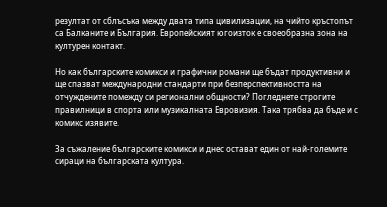резултат от сблъсъка между двата типа цивилизации, на чийто кръстопът са Балканите и България. Европейският югоизток е своеобразна зона на културен контакт.

Но как българските комикси и графични романи ще бъдат продуктивни и ще спазват международни стандарти при безперспективността на отчуждените помежду си регионални общности? Погледнете строгите правилници в спорта или музикалната Евровизия. Така трябва да бъде и с комикс изявите.

За съжаление българските комикси и днес остават един от най-големите сираци на българската култура.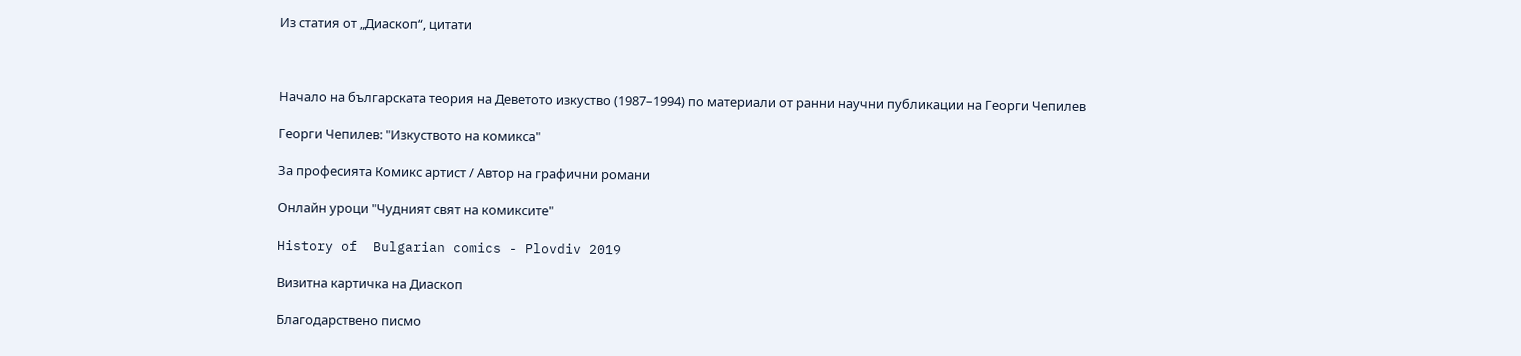Из статия от „Диаскоп“, цитати



Начало на българската теория на Деветото изкуство (1987–1994) по материали от ранни научни публикации на Георги Чепилев

Георги Чепилев: "Изкуството на комикса"

За професията Комикс артист / Автор на графични романи

Онлайн уроци "Чудният свят на комиксите"

History of  Bulgarian comics - Plovdiv 2019

Визитна картичка на Диаскоп

Благодарствено писмо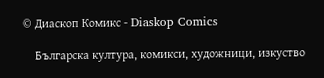© Диаскоп Комикс - Diaskop Comics

    Българска култура, комикси, художници, изкуство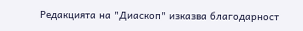Редакцията на "Диаскоп" изказва благодарност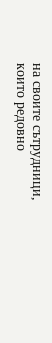на своите сътрудници, които редовно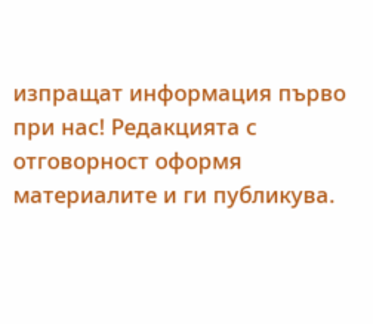изпращат информация първо при нас! Редакцията с отговорност оформя материалите и ги публикува.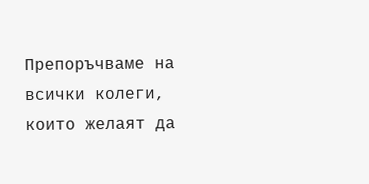Препоръчваме на всички колеги, които желаят да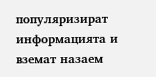популяризират информацията и вземат назаем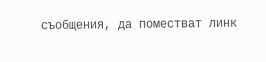съобщения, да поместват линк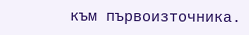към първоизточника.